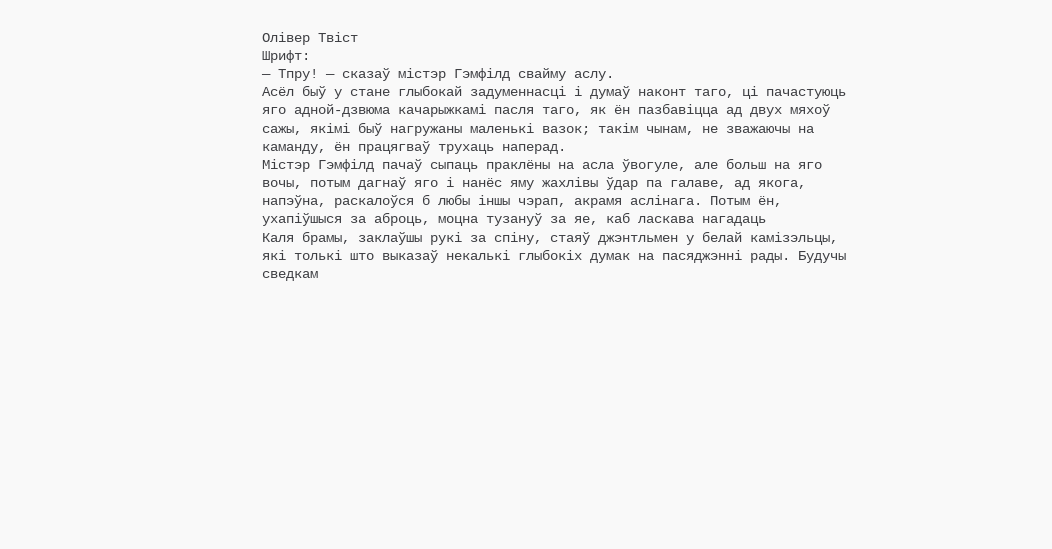Олівер Твіст
Шрифт:
— Тпру! — сказаў містэр Гэмфілд свайму аслу.
Асёл быў у стане глыбокай задуменнасці і думаў наконт таго, ці пачастуюць яго адной-дзвюма качарыжкамі пасля таго, як ён пазбавіцца ад двух мяхоў сажы, якімі быў нагружаны маленькі вазок; такім чынам, не зважаючы на каманду, ён працягваў трухаць наперад.
Містэр Гэмфілд пачаў сыпаць праклёны на асла ўвогуле, але больш на яго вочы, потым дагнаў яго і нанёс яму жахлівы ўдар па галаве, ад якога, напэўна, раскалоўся б любы іншы чэрап, акрамя аслінага. Потым ён, ухапіўшыся за аброць, моцна тузануў за яе, каб ласкава нагадаць
Каля брамы, заклаўшы рукі за спіну, стаяў джэнтльмен у белай камізэльцы, які толькі што выказаў некалькі глыбокіх думак на пасяджэнні рады. Будучы сведкам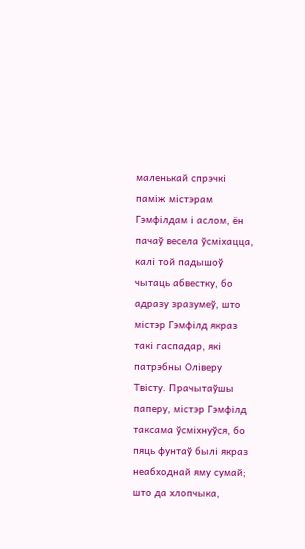маленькай спрэчкі паміж містэрам Гэмфілдам і аслом, ён пачаў весела ўсміхацца, калі той падышоў чытаць абвестку, бо адразу зразумеў, што містэр Гэмфілд якраз такі гаспадар, які патрэбны Оліверу Твісту. Прачытаўшы паперу, містэр Гэмфілд таксама ўсміхнуўся, бо пяць фунтаў былі якраз неабходнай яму сумай; што да хлопчыка,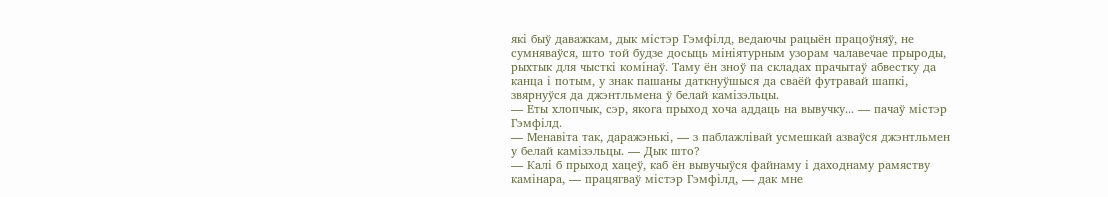які быў даважкам, дык містэр Гэмфілд, ведаючы рацыён працоўняў, не сумняваўся, што той будзе досыць мініятурным узорам чалавечае прыроды, рыхтык для чысткі комінаў. Таму ён зноў па складах прачытаў абвестку да канца і потым, у знак пашаны даткнуўшыся да сваёй футравай шапкі, звярнуўся да джэнтльмена ў белай камізэльцы.
— Еты хлопчык, сэр, якога прыход хоча аддаць на вывучку... — пачаў містэр Гэмфілд.
— Менавіта так, даражэнькі, — з паблажлівай усмешкай азваўся джэнтльмен у белай камізэльцы. — Дык што?
— Калі б прыход хацеў, каб ён вывучыўся файнаму і даходнаму рамяству камінара, — працягваў містэр Гэмфілд, — дак мне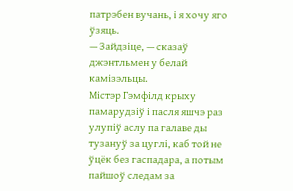патрэбен вучань, і я хочу яго ўзяць.
— Зайдзіце, — сказаў джэнтльмен у белай камізэльцы.
Містэр Гэмфілд крыху памарудзіў і пасля яшчэ раз улупіў аслу па галаве ды тузануў за цуглі, каб той не ўцёк без гаспадара, а потым пайшоў следам за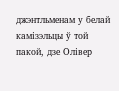джэнтльменам у белай камізэльцы ў той пакой, дзе Олівер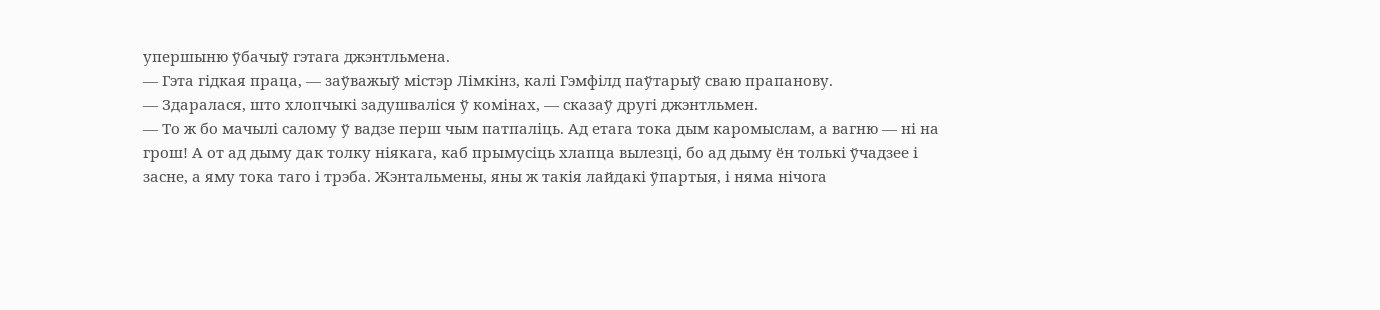упершыню ўбачыў гэтага джэнтльмена.
— Гэта гідкая праца, — заўважыў містэр Лімкінз, калі Гэмфілд паўтарыў сваю прапанову.
— Здаралася, што хлопчыкі задушваліся ў комінах, — сказаў другі джэнтльмен.
— То ж бо мачылі салому ў вадзе перш чым патпаліць. Ад етага тока дым каромыслам, а вагню — ні на грош! А от ад дыму дак толку ніякага, каб прымусіць хлапца вылезці, бо ад дыму ён толькі ўчадзее і засне, а яму тока таго і трэба. Жэнтальмены, яны ж такія лайдакі ўпартыя, і няма нічога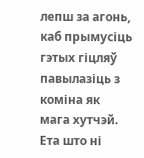лепш за агонь, каб прымусіць гэтых гіцляў павылазіць з коміна як мага хутчэй. Ета што ні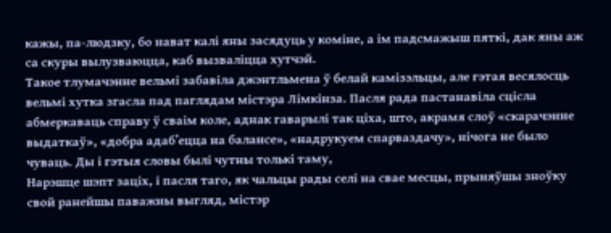кажы, па-людзку, бо нават калі яны засядуць у коміне, а ім падсмажыш пяткі, дак яны аж са скуры вылузваюцца, каб вызваліцца хутчэй.
Такое тлумачэнне вельмі забавіла джэнтльмена ў белай камізэльцы, але гэтая весялосць вельмі хутка згасла пад паглядам містэра Лімкінза. Пасля рада пастанавіла сцісла абмеркаваць справу ў сваім коле, аднак гаварылі так ціха, што, акрамя слоў «скарачэнне выдаткаў», «добра адаб’ецца на балансе», «надрукуем спарваздачу», нічога не было чуваць. Ды і гэтыя словы былі чутны толькі таму,
Нарэшце шэпт заціх, і пасля таго, як чальцы рады селі на свае месцы, прыняўшы зноўку свой ранейшы паважны выгляд, містэр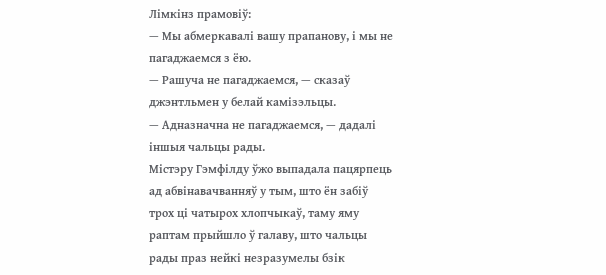Лімкінз прамовіў:
— Мы абмеркавалі вашу прапанову, і мы не пагаджаемся з ёю.
— Рашуча не пагаджаемся, — сказаў джэнтльмен у белай камізэльцы.
— Адназначна не пагаджаемся, — дадалі іншыя чальцы рады.
Містэру Гэмфілду ўжо выпадала пацярпець ад абвінавачванняў у тым, што ён забіў трох ці чатырох хлопчыкаў, таму яму раптам прыйшло ў галаву, што чальцы рады праз нейкі незразумелы бзік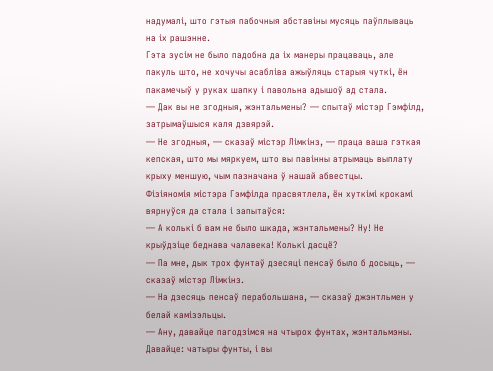надумалі, што гэтыя пабочныя абставіны мусяць паўплываць на іх рашэнне.
Гэта зусім не было падобна да іх манеры працаваць, але пакуль што, не хочучы асабліва ажыўляць старыя чуткі, ён пакамечыў у руках шапку і павольна адышоў ад стала.
— Дак вы не згодныя, жэнтальмены? — спытаў містэр Гэмфілд, затрымаўшыся каля дзвярэй.
— Не згодныя, — сказаў містэр Лімкінз, — праца ваша гэткая кепская, што мы мяркуем, што вы павінны атрымаць выплату крыху меншую, чым пазначана ў нашай абвестцы.
Фізіяномія містэра Гэмфілда прасвятлела, ён хуткімі крокамі вярнуўся да стала і запытаўся:
— А колькі б вам не было шкада, жэнтальмены? Ну! Не крыўдзіце беднава чалавека! Колькі дасцё?
— Па мне, дык трох фунтаў дзесяці пенсаў было б досыць, — сказаў містэр Лімкінз.
— На дзесяць пенсаў перабольшана, — сказаў джэнтльмен у белай камізэльцы.
— Ану, давайце пагодзімся на чтырох фунтах, жэнтальмэны. Давайце: чатыры фунты, і вы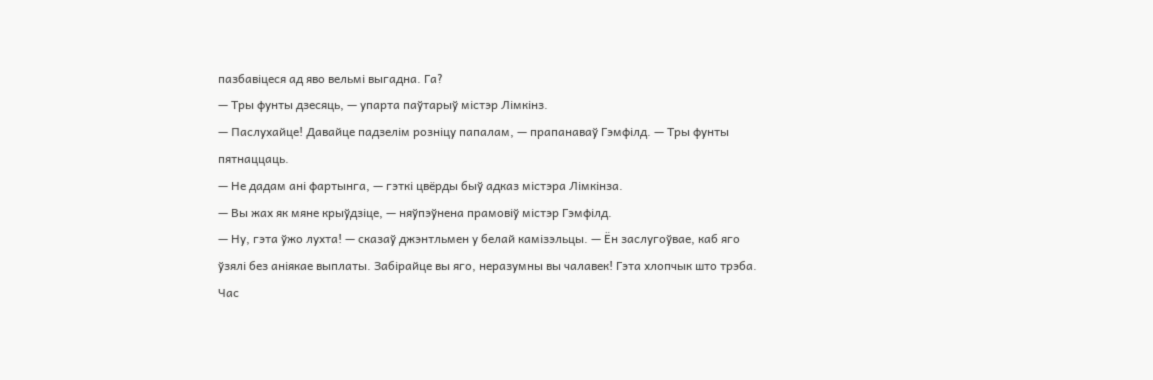пазбавіцеся ад яво вельмі выгадна. Га?
— Тры фунты дзесяць, — упарта паўтарыў містэр Лімкінз.
— Паслухайце! Давайце падзелім розніцу папалам, — прапанаваў Гэмфілд. — Тры фунты пятнаццаць.
— Не дадам ані фартынга, — гэткі цвёрды быў адказ містэра Лімкінза.
— Вы жах як мяне крыўдзіце, — няўпэўнена прамовіў містэр Гэмфілд.
— Ну, гэта ўжо лухта! — сказаў джэнтльмен у белай камізэльцы. — Ён заслугоўвае, каб яго ўзялі без аніякае выплаты. Забірайце вы яго, неразумны вы чалавек! Гэта хлопчык што трэба. Час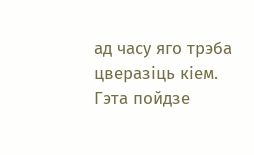ад часу яго трэба цверазіць кіем. Гэта пойдзе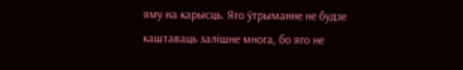яму на карысць. Яго ўтрыманне не будзе каштаваць залішне многа, бо яго не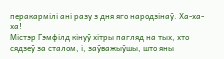перакармілі ані разу з дня яго народзінаў. Ха-ха-ха!
Містэр Гэмфілд кінуў хітры пагляд на тых, хто сядзеў за сталом, і, заўважыўшы, што яны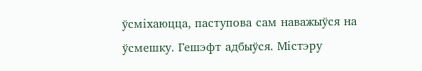ўсміхаюцца, паступова сам наважыўся на ўсмешку. Гешэфт адбыўся. Містэру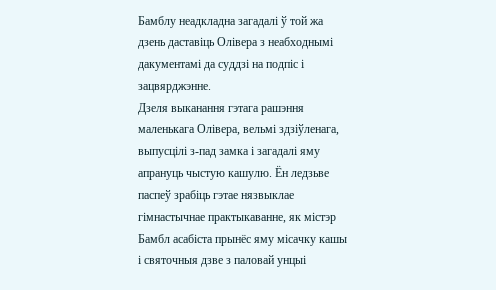Бамблу неадкладна загадалі ў той жа дзень даставіць Олівера з неабходнымі дакументамі да суддзі на подпіс і зацвярджэнне.
Дзеля выканання гэтага рашэння маленькага Олівера, вельмі здзіўленага, выпусцілі з-пад замка і загадалі яму апрануць чыстую кашулю. Ён ледзьве паспеў зрабіць гэтае нязвыклае гімнастычнае практыкаванне, як містэр Бамбл асабіста прынёс яму місачку кашы і святочныя дзве з паловай унцыі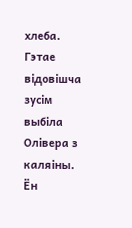хлеба. Гэтае відовішча зусім выбіла Олівера з каляіны. Ён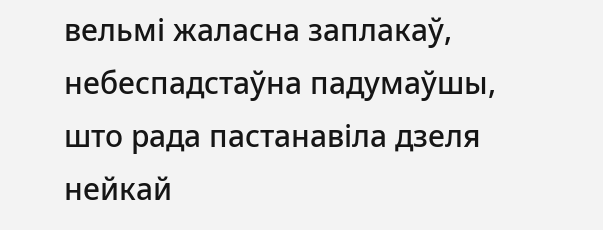вельмі жаласна заплакаў, небеспадстаўна падумаўшы, што рада пастанавіла дзеля нейкай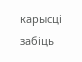карысці забіць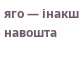яго — інакш навошта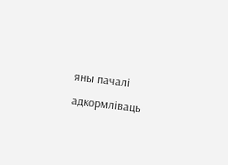яны пачалі адкормліваць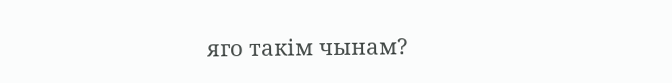яго такім чынам?